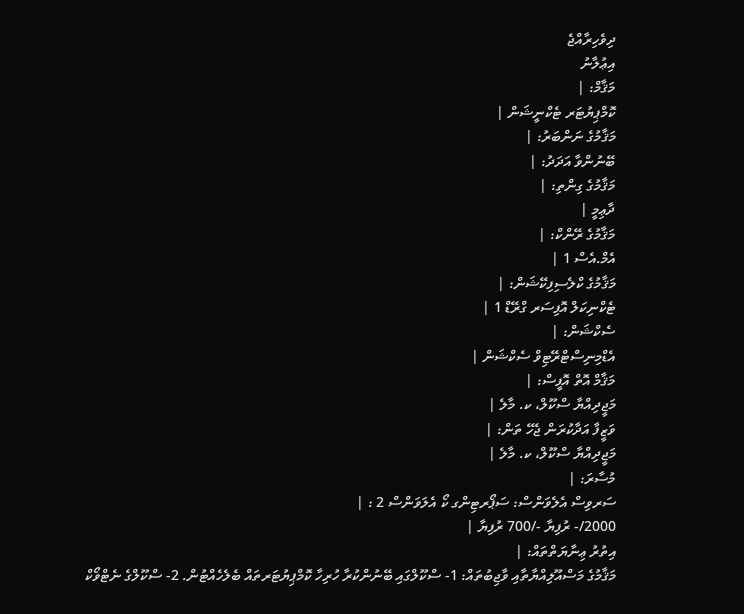ދިވެހިރާއްޖެ
އިޢުލާނު
މަޤާމް: |
ކޮމްޕިޔުޓަރ ޓެކްނީޝަން |
މަޤާމުގެ ނަންބަރު: |
ބޭނުންވާ އަދަދު: |
މަޤާމުގެ ގިންތި: |
ދާޢިމީ |
މަޤާމުގެ ރޭންކް: |
އެމް.އެސް 1 |
މަޤާމުގެ ކްލެސިފިކޭޝަން: |
ޓެކްނިކަލް އޮފިސަރ ގްރޭޑް 1 |
ސެކްޝަން: |
އެޑްމިނިސްޓްރޭޓިވް ސެކްޝަން |
މަޤާމް އޮތް އޮފީސް: |
މަޖީދިއްޔާ ސްކޫލް، ކ. މާލެ |
ވަޒީފާ އަދާކުރަން ޖެހޭ ތަން: |
މަޖީދިއްޔާ ސްކޫލް، ކ. މާލެ |
މުސާރަ: |
ސަރވިސް އެލެވަންސް: ސަޕޯރޓިންގ ކޯ އެލަވަންސް 2 : |
2000/- ރުފިޔާ -/700 ރުފިޔާ |
އިތުރު ޢިނާޔަތްތައް: |
މަޤާމުގެ މަސްއޫލިއްޔާތާއި ވާޖިބުތައް: 1- ސްކޫލްގައި ބޭނުންކުރާ ހުރިހާ ކޮމްޕިޔުޓަރތައް ބެލެހެއްޓުން. 2- ސްކޫލްގެ ނެޓްވޯކް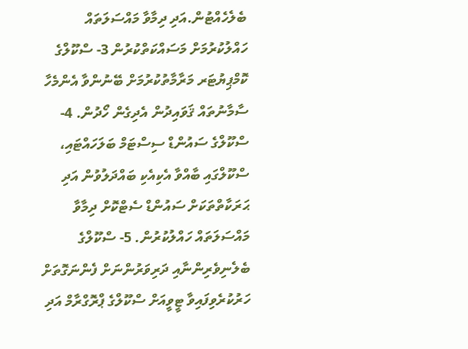ބެލެހެއްޓުން.އަދި ދިމާވާ މައްސަލަތައް ހައްލުކުރުމަށް މަސައްކަތްކުރުން 3- ސްކޫލްގެ ކޮމްޕިޔުޓަރ މަރާމާތުކުރުމަށް ބޭނުންވާ އެންމެހާ ސާމާނުތައް ޤަވައިދުން އެދިގެން ހޯދުން. 4- ސްކޫލްގެ ސައުންޑް ސިސްޓަމް ބަލަހައްޓައި، ސްކޫލްގައި ބާއްވާ އެކިއެކި ބައްދަލުވުން އަދި ޙަރަކާތްތަކަށް ސައުންޑް ސެޓްކޮށް ދިމާވާ މައްސަލަތައް ހައްލުކުރުން. 5- ސްކޫލްގެ ބެލެނިވެރިންނާއި ދަރިވަރުންނަށް ފެންނަގޮތަށް ހަރުކުރެވިފައިވާ ޓީވީއަށް ސްކޫލްގެ ޕްރޮގްރާމް އަދި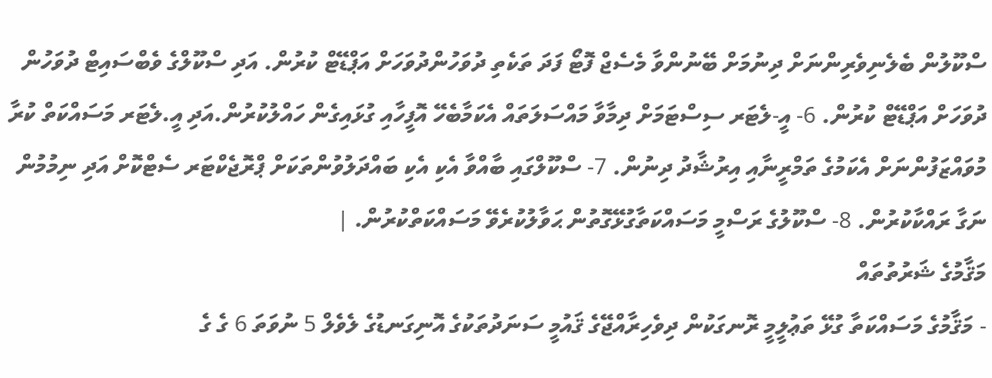ސްކޫލުން ބެލެނިވެރިންނަށް ދިނުމަށް ބޭނުންވާ މެސެޖް ފޮޓޯ ފަދަ ތަކެތި ދުވަހުންދުވަހަށް އަޕްޑޭޓް ކުރުން. އަދި ސްކޫލްގެ ވެބްސައިޓް ދުވަހުން ދުވަހަށް އަޕްޑޭޓް ކުރުން. 6- އީ-ލެޓަރ ސިސްޓަމަށް ދިމާވާ މައްސަލަތައް އެކަމާބެހޭ އޮފީހާއި ގުޅައިގެން ހައްލުކުރުން.އަދި އީ.ލެޓަރ މަސައްކަތް ކުރާ މުވައްޒަފުންނަށް އެކަމުގެ ތަމްރީނާއި އިރުޝާދު ދިނުން. 7- ސްކޫލްގައި ބާއްވާ އެކި އެކި ބައްދަލުވުންތަކަށް ޕްރޮޖެކްޓަރ ސެޓްކޮށް އަދި ނިމުމުން ނަގާ ރައްކާކުރުން. 8- ސްކޫލުގެ ރަސްމީ މަސައްކަތާގުޅޭގޮތުން ޙަވާލުކުރެވޭ މަސައްކަތްކުރުން. |
މަޤާމުގެ ޝަރުތުތައް
- މަޤާމުގެ މަސައްކަތާ ގުޅޭ ތަޢުލީމީ ރޮނގަކުން ދިވެހިރާއްޖޭގެ ޤައުމީ ސަނަދުތަކުގެ އޮނިގަނޑުގެ ލެވެލް 5 ނުވަތަ 6 ގެ ގެ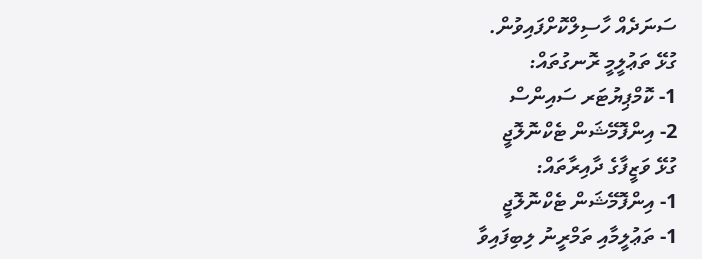ސަނަދެއް ހާސިލްކޮށްފައިވުން.
ގުޅޭ ތަޢުލީމީ ރޮނގުތައް:
1- ކޮމްޕިޔުޓަރ ސައިންސް
2- އިންފޮމޭޝަން ޓެކްނޮލޮޖީ
ގުޅޭ ވަޒީފާގެ ދާއިރާތައް:
1- އިންފޮމޭޝަން ޓެކްނޮލޮޖީ
1- ތަޢުލީމާއި ތަމްރީނު ލިބިފައިވާ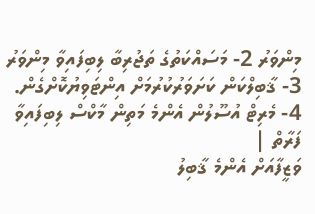މިންވަރު 2- މަސައްކަތުގެ ތަޖުރިބާ ލިބިފައިވާ މިންވަރު 3- ޤާބިލްކަން ކަށަވަރުކުރުމަށް އިންޓަވިޔުކޮށްގެން. 4- މެރިޓް އުސޫލުން އެންމެ މަތިން މާކްސް ލިބިފައިވާ ފަރާތް |
ވަޒީފާއަށް އެންމެ ޤާބިލު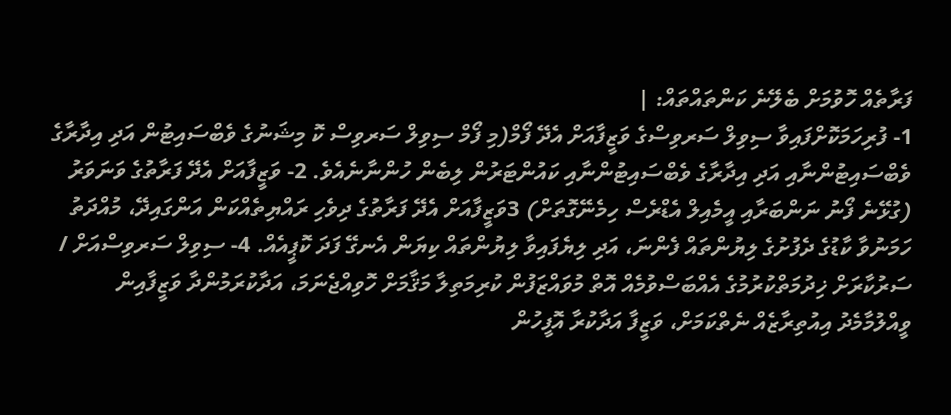ފަރާތެއް ހޮވުމަށް ބެލޭނެ ކަންތައްތައް: |
1- ފުރިހަމަކޮށްފައިވާ ސިވިލް ސަރވިސްގެ ވަޒީފާއަށް އެދޭ ފޯމް(މި ފޯމް ސިވިލް ސަރވިސް ކޮ މިޝަނުގެ ވެބްސައިޓުން އަދި އިދާރާގެ ވެބްސައިޓުންނާއި އަދި އިދާރާގެ ވެބްސައިޓުންނާއި ކައުންޓަރުން ލިބެން ހުންނާނެއެވެ. 2- ވަޒީފާއަށް އެދޭ ފަރާތުގެ ވަނަވަރު (ގުޅޭނެ ފޯނު ނަންބަރާއި އީމެއިލް އެޑްރެސް ހިމެނޭގޮތަށް) 3ވަޒީފާއަށް އެދޭ ފަރާތުގެ ދިވެހި ރައްޔިތެއްކަން އަންގައިދޭ، މުއްދަތު ހަމަނުވާ ކާޑުގެ ދެފުށުގެ ލިޔުންތައް ފެންނަ، އަދި ލިޔެފައިވާ ލިޔުންތައް ކިޔަން އެނގޭ ފަދަ ކޮޕީއެއް. 4- ސިވިލް ސަރވިސްއަށް / ސަރުކާރަށް ޚިދުމަތްކުރުމުގެ އެއްބަސްވުމެއް އޮތް މުވައްޒަފުން ކުރިމަތިލާ މަޤާމަށް ހޮވިއްޖެނަމަ، އަދާކުރަމުންދާ ވަޒީފާއިން ވީއްލުމާމެދު އިއުތިރާޒެއް ނެތްކަމަށް، ވަޒީފާ އަދާކުރާ އޮފީހުން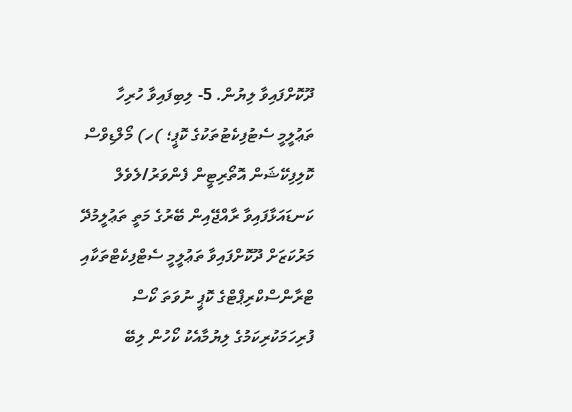ދޫކޮށްފައިވާ ލިޔުން. 5- ލިބިފައިވާ ހުރިހާ ތަޢުލީމީ ސެޓުފިކެޓުތަކުގެ ކޮޕީ؛ )ހ) މޯލްޑިވްސް ކޮލިފިކޭޝަން އޮތޯރިޓީން ފެންވަރު/ލެވެލް ކަނޑައަޅާފައިވާ ރާއްޖޭއިން ބޭރުގެ މަތީ ތަޢުލީމުދޭ މަރުކަޒަށް ދޫކޮށްފައިވާ ތަޢުލީމީ ސެޓްފިކެޓްތަކާއި ޓްރާންސްކްރިޕްޓްގެ ކޮޕީ ނުވަތަ ކޯސް ފުރިހަމަކުރިކަމުގެ ލިޔުމާއެކު ކޯހުން ލިބޭ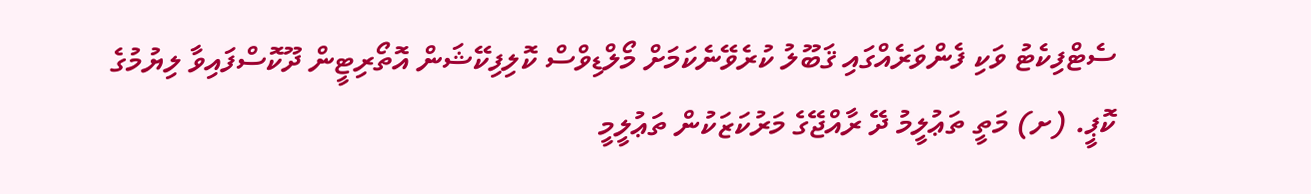ސެޓްފިކެޓު ވަކި ފެންވަރެއްގައި ޤަބޫލު ކުރެވޭނެކަމަށް މޯލްޑިވްސް ކޮލިފިކޭޝަން އޮތޯރިޓީން ދޫކޮސްފައިވާ ލިޔުމުގެ ކޮޕީ. (ށ) މަތީ ތަޢުލީމު ދޭ ރާއްޖޭގެ މަރުކަޒަކުން ތަޢުލީމީ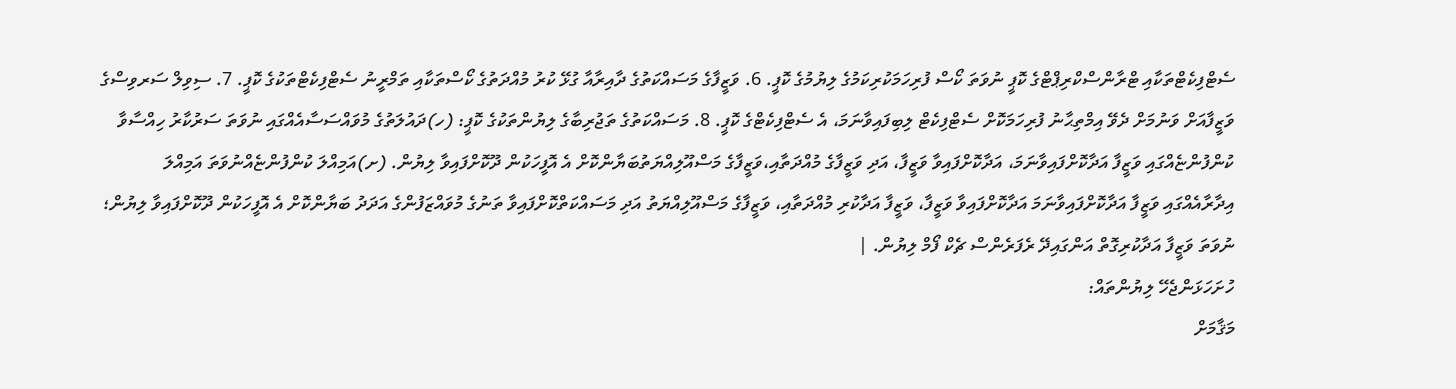ސެޓްފިކެޓްތަކާއި ޓްރާންސްކްރިޕްޓްގެ ކޮޕީ ނުވަތަ ކޯސް ފުރިހަމަކުރިކަމުގެ ލިޔުމުގެ ކޮޕީ. 6. ވަޒީފާގެ މަސައްކަތުގެ ދާއިރާއާ ގުޅޭ ކުރު މުއްދަތުގެ ކޯސްތަކާއި ތަމްރީނު ސެޓްފިކެޓްތަކުގެ ކޮޕީ. 7. ސިވިލް ސަރވިސްގެ ވަޒީފާއަށް ވަނުމަށް ދެވޭ އިމްތިޙާނު ފުރިހަމަކޮށް ސެޓްފިކެޓް ލިބިފައިވާނަމަ، އެ ސެޓްފިކެޓްގެ ކޮޕީ. 8. މަސައްކަތުގެ ތަޖުރިބާގެ ލިޔުންތަކުގެ ކޮޕީ: (ހ)ދައުލަތުގެ މުވައްސަސާއެއްގައި ނުވަތަ ސަރުކާރު ހިއްސާވާ ކުންފުންޏެއްގައި ވަޒީފާ އަދާކޮށްފައިވާނަމަ، އަދާކޮށްފައިވާ ވަޒީފާ، އަދި ވަޒީފާގެ މުއްދަތާއި،ވަޒީފާގެ މަސްއޫލިއްޔަތުބަޔާންކޮށް އެ އޮފީހަކުން ދޫކޮށްފައިވާ ލިޔުން. (ށ)އަމިއްލަ ކުންފުންޏެއްނުވަތަ އަމިއްލަ އިދާރާއެއްގައި ވަޒީފާ އަދާކޮށްފައިވާނަމަ އަދާކޮށްފައިވާ ވަޒީފާ، ވަޒީފާ އަދާކުރި މުއްދަތާއި، ވަޒީފާގެ މަސްއޫލިއްޔަތު އަދި މަސައްކަތްކޮށްފައިވާ ތަނުގެ މުވައްޒަފުންގެ އަދަދު ބަޔާންކޮށް އެ އޮފީހަކުން ދޫކޮށްފައިވާ ލިޔުން؛ ނުވަތަ ވަޒީފާ އަދާކުރިގޮތް އަންގައިދޭ ރެފަރެންސް ޗެކް ފޯމް ލިޔުން. |
ހުށަހަޅަންޖެހޭ ލިޔުންތައް:
މަޤާމަށް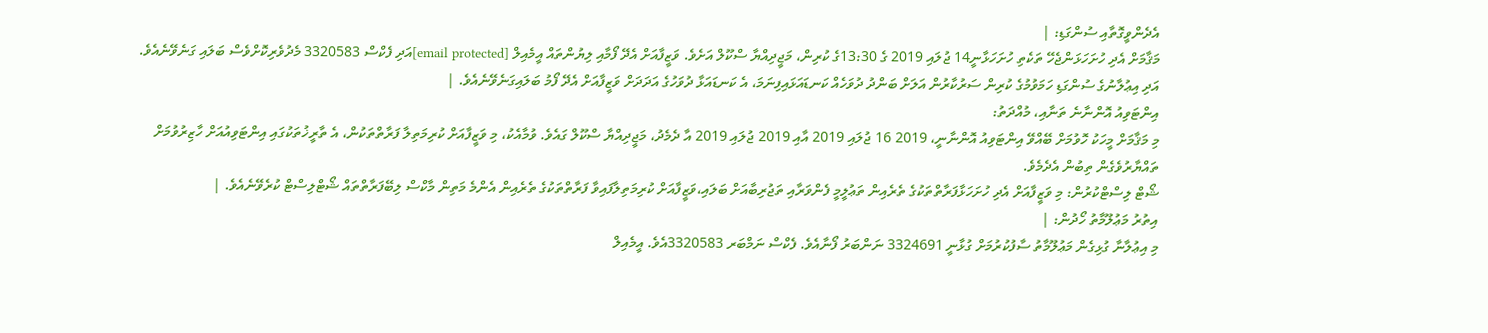އެދެންވީގޮތާއި ސުންގަޑި: |
މަޤާމަށް އެދި ހުށަހަޅަންޖެހޭ ތަކެތި ހުށަހަޅާނީ14 ޖުލައި 2019 ގެ 13:30ގެ ކުރިން، މަޖީދިއްޔާ ސްކޫލް އަށެވެ. ވަޒީފާއަށް އެދޭ ފޯމާއި ލިޔުންތައް އީމެއިލް [email protected]އަދި ފެކްސް 3320583 މެދުވެރިކޮށްވެސް ބަލައި ގަނެވޭނެއެވެ. އަދި އިޢުލާނުގެ ސުންގަޑި ހަމަވުމުގެ ކުރިން ސަރުކާރުން އަލަށް ބަންދު ދުވަހެއް ކަނޑައަޅައިފިނަމަ، އެ ކަނޑައަޅާ ދުވަހުގެ އަދަދަށް ވަޒީފާއަށް އެދޭ ފޯމު ބަލައިގަނެވޭނެއެވެ. |
އިންޓަވިއު އޮންނާނެ ތަނާއި، މުއްދަތު:
މި މަޤާމަށް މީހަކު ހޮވުމަށް ބޭއްވޭ އިންޓަވިއު އޮންނާނީ، 2019 16 ޖުލައި 2019 އާއި 2019 ޖުލައި 2019 އާ ދެމެދު، މަޖީދިއްޔާ ސްކޫލް ގައެވެ. ވުމާއެކު، މި ވަޒީފާއަށް ކުރިމަތިލާ ފަރާތްތަކުން، އެ ތާރީޚުތަކުގައި އިންޓަވިއުއަށް ހާޒިރުވުމަށް ތައްޔާރުވެގެން ތިބުން އެދެމެވެ.
ޝޯޓް ލިސްޓްކުރުން: މި ވަޒީފާއަށް އެދި ހުށަހަޅާފަރާތްތަކުގެ ތެރެއިން ތަޢުލީމީ ފެންވަރާއި ތަޖުރިބާއަށް ބަލައި،ވަޒީފާއަށް ކުރިމަތިލާފައިވާ ފަރާތްތަކުގެ ތެރެއިން އެންމެ މަތިން މާކްސް ލިބޭފަރާތްތައް ޝޯޓްލިސްޓް ކުރެވޭނެއެވެ. |
އިތުރު މަޢުލޫމާތު ހޯދުން: |
މި އިޢުލާނާ ގުޅިގެން މަޢުލޫމާތު ސާފުކުރުމަށް ގުޅާނީ 3324691 ނަންބަރު ފޯނާއެވެ. ފެކްސް ނަމްބަރ 3320583އެވެ. އީމެއިލް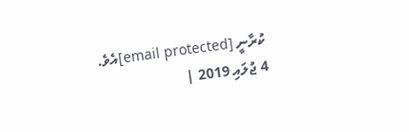ކުރާނީ [email protected]އެވެ.
4 ޖުލައި 2019 |